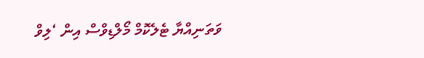ވަތަނިއްޔާ ޓެލެކޮމް މޯލްޑިވްސް އިން ‘ލިވް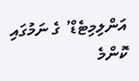އަންލިމިޓެޑް’ ގެ ނަމުގައި ކޮންމެ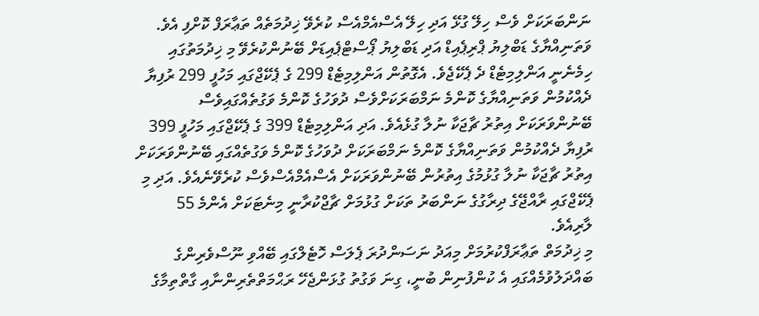ނަންބަރަކަށް ވެސް ހިލޭ ގުޅޭ އަދި ހިލޭ އެސްއެމްއެސް ކުރެވޭ ޚިދުމަތެއް ތަޢާރަފް ކޮށްފި އެވެ.
ވަތަނިއްޔާގެ ޑަބްލިޔު ޕްރިޕެއިޑް އަދި ޑަބްލިޔު ޕޯސްޓްޕެއިޑަށް ބޭނުންކުރެވޭ މި ޚިދުމަތުގައި ހިމެނެނީ އަންލިމިޓެޑް ދެ ޕެކޭޖެވެ. އެގޮތުން އަންލިމިޓެޑް 299 ގެ ޕެކޭޖްގައި މަހުފީ 299 ރުފިޔާ ދެއްކުމުން ވަތަނިއްޔާގެ ކޮންމެ ނަމްބަރަކަށްވެސް ދުވަހުގެ ކޮންމެ ވަގުތެއްގައިވެސް ބޭނުންވަރަކަށް އިތުރު ޗާޖަކާ ނުލާ ގުޅެއެވެ. އަދި އަންލިމިޓެޑް 399 ގެ ޕެކޭޖްގައި މަހުފީ 399 ރުފިޔާ ދެއްކުމުން ވަތަނިއްޔާގެ ކޮންމެ ނަމްބަރަކަށް ދުވަހުގެ ކޮންމެ ވަގުތެއްގައި ބޭނުންވަރަކަށް އިތުރު ޗާޖަކާ ނުލާ ގުޅުމުގެ އިތުރުން ބޭނުންވަރަކަށް އެސްއެމްއެސްވެސް ކުރެވޭނެއެވެ. އަދި މި ޕެކޭޖްގައި ރާއްޖޭގެ ދިރާގުގެ ނަންބަރު ތަކަށް ގުޅުމަށް ޗާޖްކުރާނީ މިނެޓަކަށް އެންމެ 55 ލާރިއެވެ.
މި ޚިދުމަތް ތަޢާރަފްކުރުމަށް މިއަދު ނަސަންދުރަ ޕެލަސް ހޮޓެލްގައި ބޭއްވި ނޫސްވެރިންގެ ބައްދަލުވުމެއްގައި އެ ކުންފުނިން ބުނީ، ގިނަ ވަގުތު ގުޅަންޖެހޭ ރަޙްމަތްތެރިންނާއި ގާތްތިމާގެ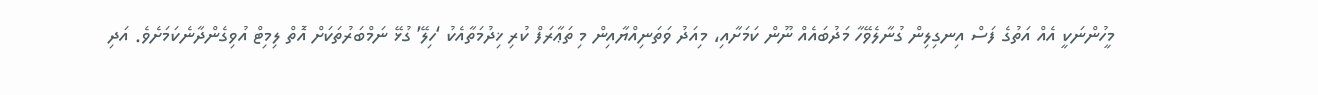މީހުންނަކީ އެއް އަތުގެ ފަސް އިނގިލިން ގުނާލެވޭހާ މަދުބައެއް ނޫން ކަމަށާއި، މިއަދު ވަތަނިއްޔާއިން މި ތަޢާރަފް ކުރި ޚިދުމަތާއެކު ‘ހިލޭ’ ގުޅޭ ނަމްބަރުތަކަށް އޮތް ލިމިޓް އުވިގެންދާނެކަމަށެވެ. އަދި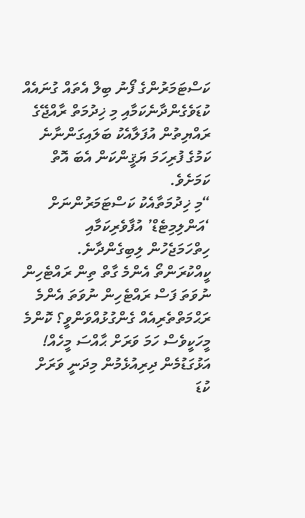ކަސްޓަމަރުންގެ ފޯނު ބިލް އެތައް ގުނައެއް ކުޑަވެގެންދާނެކަމާއި މި ޚިދުމަތް ރާއްޖޭގެ ރައްޔިތުން އުފަލާއެކު ބަލައިގަންނާނެ ކަމުގެ ފުރިހަމަ ޔަޤީންކަން އެބަ އޮތް ކަމަށެވެ.
“މި ޚިދުމަތާއެކު ކަސްޓަމަރުންނަށް ‘އަންލިމިޓެޑް’ އުފާވެރިކަމާއި ހިތްހަމަޖެހުން ލިބިގެންދާނެ. ކީއްކުރަންތޯ އެންމެ ގާތް ތިން ރައްޓެހިން ނުވަތަ ފަސް ރައްޓެހިން ނުވަތަ އެންމެ ރަޙްމަތްތެރިއެއް ގެންގުޅުއްވަންވީ؟ ކޮންމެ މީހަކީވެސް ހަމަ ވަރަށް ޙާއްސަ މީހެއް! އަޅުގަޑުމެން ދިރިއުޅެމުން މިދަނީ ވަރަށް ކުޑަ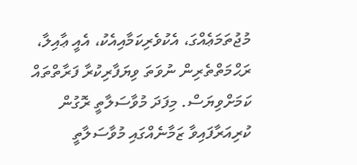މުޖުތަމަޢެއްގަ، އެކުވެރިކަމާއިއެކު، އެއީ ޢާއިލާ، ރަޙްމަތްތެރިން ނުވަތަ ވިޔަފާރިކުރާ ފަރާތްތައް ކަމަށްވިޔަސް. މިފަދަ މުވާސަލާތީ ރޮގުން ކުރިއަރާފައިވާ ޒަމާނެއްގައި މުވާސަލާތީ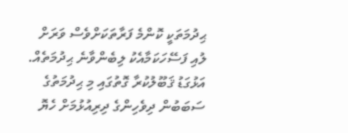ޙިދުމަތަކީ ކޮންމެ ފަރާތަކަށްވެސް ވަރަށް ލުއި ފަސޭހަކަމާއެކު ލިބެންވާނެ ޙިދުމަތެއް. އަޅުގަޑު ޤަބޫލުކުރާ ގޮތުގައި މި ޙިދުމަތުގެ ސަބަބުން ދިވެހިންގެ ދިރިއުޅުމަށް ހެޔޮ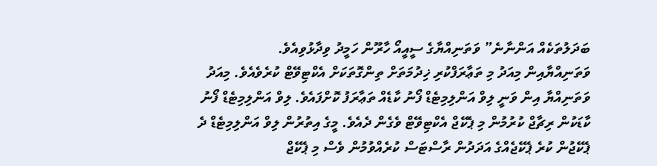ބަދަލުތަކެއް އަންނާނެ” ވަތަނިއްޔާގެ ސީއީއޯ ހާރޫން ހަމީދު ވިދާޅުވިއެވެ.
ވަތަނިއްޔާއިން މިއަދު މި ތަޢާރަފްކުރި ޚިދުމަތަށް ތިންގޮތަކަށް އެކްޓިވޭޓް ކުރެވެއެވެ. މިއަދު ވަތަނިއްޔާ އިން ވަނީ ލިވް އަންލިމިޓެޑް ފޯނު ކާޑެއް ތަޢާރަފު ކޮށްފައެވެ. ލިވް އަންލިމިޓެޑް ފޯނު ކާޑަކުން ރިޗާޖް ކުރުމުން މި ޕެކޭޖް އެކްޓިވޭޓް ވެގެން ދެއެވެ. މީގެ އިތުރުން ލިވް އަންލިމިޓެޑް ދެ ޕެކޭޖުން ކުރެ ޕެކޭޖެއްގެ އަދަދުން ރާސްޓަސް ކުރެއްވުމުން ވެސް މި ޕެކޭޖް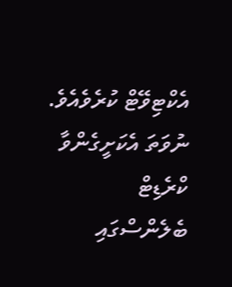އެކްޓިވޭޓް ކުރެވެއެވެ. ނުވަތަ އެކަށީގެންވާ ކްރެޑިޓް ބެލެންސްގައި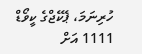ހުރިނަމަ، ޕެކޭޖްގެ ކީވޯޑް 1111 އަށް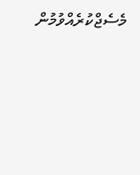މެސެޖްކުރެއްވުމުން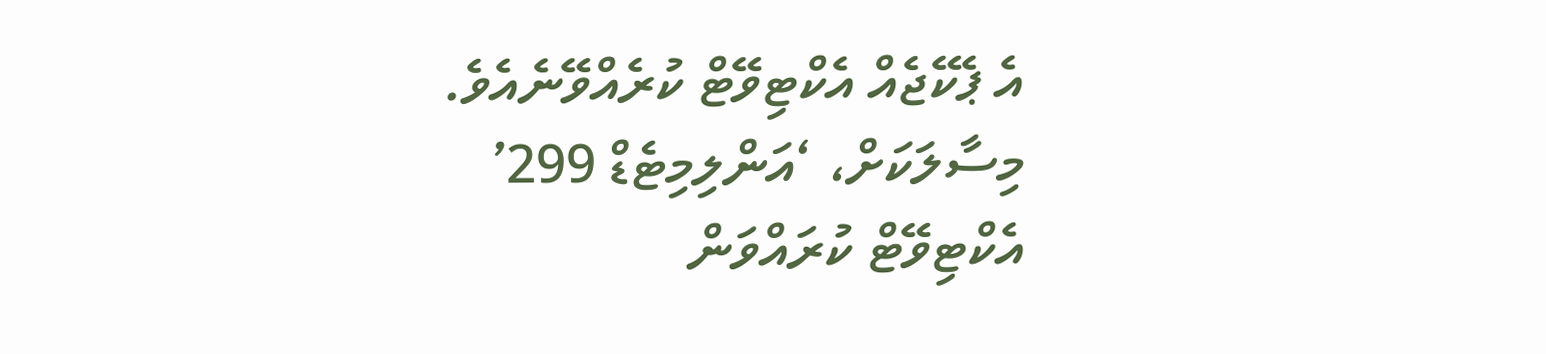އެ ޕެކޭޖެއް އެކްޓިވޭޓް ކުރެއްވޭނެއެވެ. މިސާލަކަށް، ‘އަންލިމިޓެޑް 299’ އެކްޓިވޭޓް ކުރައްވަން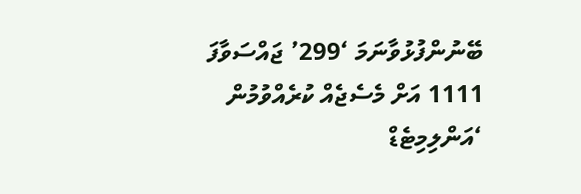ބޭނުންފުޅުވާނަމަ ‘299’ ޖައްސަވާފަ 1111 އަށް މެސެޖެއް ކުރެއްވުމުން ‘އަންލިމިޓެޑް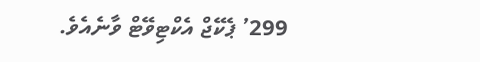299’ ޕެކޭޖް އެކްޓިވޭޓް ވާނެއެވެ.